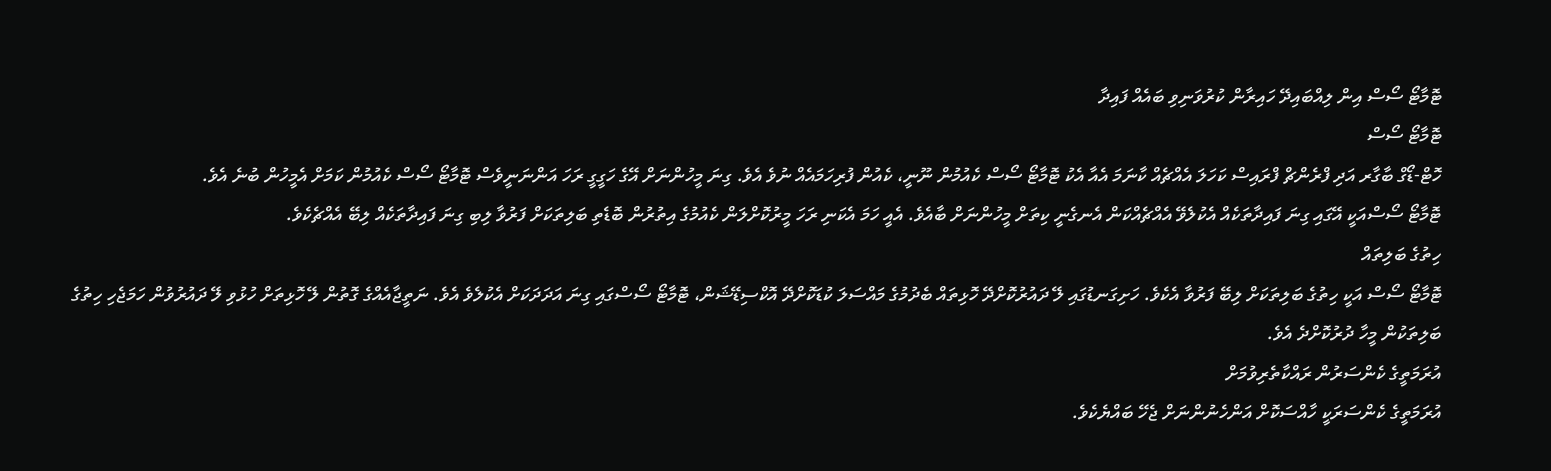ޓޮމާޓޯ ސޯސް އިން ލިއްބައިދޭ ހައިރާން ކުރުވަނިވި ބައެއް ފައިދާ
ޓޮމާޓޯ ސޯސް
ހޮޓް-ޑޯގް ބާގާރ އަދި ފްރެންޗް ފްރައިސް ކަހަލަ އެއްޗެއް ކާނަމަ އެއާ އެކު ޓޮމާޓޯ ސޯސް ކެއުމުން ނޫނީ، ކެއުން ފުރިހަމައެއް ނުވެ އެވެ. ގިނަ މީހުންނަށް އޭގެ ހަގީގީ ރަހަ އަންނަނީވެސް ޓޮމާޓޯ ސޯސް ކެއުމުން ކަމަށް އެމީހުން ބުނެ އެވެ.
ޓޮމާޓޯ ސޯސްއަކީ އޭގައި ގިނަ ފައިދާތަކެއް އެކުލެވޭ އެއްޗެއްކަން އެނގެނީ ކިތަށް މީހުންނަށް ބާއެވެ. އެއީ ހަމަ އެކަނި ރަހަ މީރުކޮށްލަން ކެއުމުގެ އިތުރުން ބޮޑެތި ބަލިތަކަށް ފަރުވާ ލިބި ގިނަ ފައިދާތަކެއް ލިބޭ އެއްޗެކެވެ.
ހިތުގެ ބަލިތައް
ޓޮމާޓޯ ސޯސް އަކީ ހިތުގެ ބަލިތަކަށް ލިބޭ ފަރުވާ އެކެވެ. ހަށިގަނޑުގައި ލޭ ދައުރުކޮށްދޭ ހޮޅިތައް ބެދުމުގެ މައްސަލަ ކުޑަކޮށްދޭ އޮކްސިޑޭޝަން، ޓޮމާޓޯ ސޯސްގައި ގިނަ އަދަދަކަށް އެކުލެވެ އެވެ. ނަތީޖާއެއްގެ ގޮތުން ލޭ ހޮޅިތަށް ހުޅުވި ލޭ ދައުރުވުން ހަމަޖެހި ހިތުގެ ބަލިތަކުން މީހާ ދުރުކޮށްދެ އެވެ.
އުރަމަތީގެ ކެންސަރުން ރައްކާތެރިވުމަށް
އުރަމަތީގެ ކެންސަރަކީ ހާއްސަކޮށް އަންހެނުންނަށް ޖެހޭ ބައްޔެކެވެ.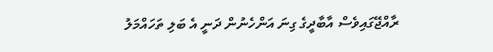ރާއްޖޭގައިވެސް އާބާދީގެ ގިނަ އަންހެނުން ދަނީ އެ ބަލި ތަހައްމަލު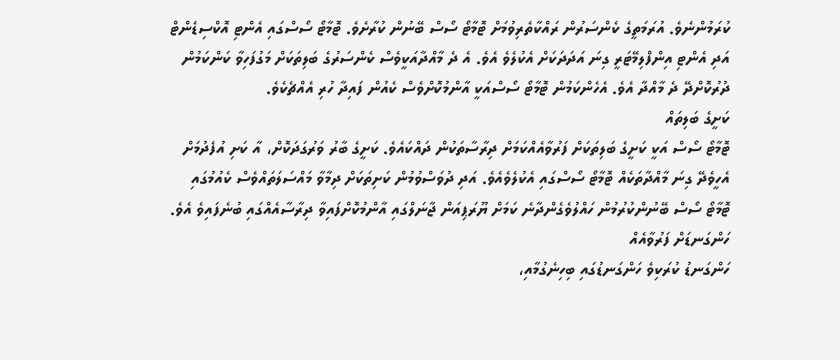ކުރަމުންނެވެ. އުރަމަތީގެ ކެންސަރުން ރައްކާތެރިވުމަށް ޓޮމާޓޯ ސޯސް ބޭނުން ކުރާށެވެ. ޓޮމާޓޯ ސޯސްގައި އެންޓި އޮކްސިޑެންޓް އަދި އެންޓި އިންފްލިމޭޓަރީ ގިނަ އަދަދަކަށް އެކުލެވެ އެވެ. އެ ދެ މާއްދާއަކީވެސް ކެންސަރުގެ ބަލިތަކަށް މަގުފަހިވާ ކަންކަމުން ދުރުކޮށްދޭ ދެ މާއްދާ އެވެ. އެހެންކަމުން ޓޮމާޓޯ ސޯސްއަކީ އާންމުކޮށްވެސް ކެއުން ފައިދާ ހުރި އެއްޗެކެވެ.
ކަށީގެ ބަލިތައް
ޓޮމާޓޯ ސޯސް އަކީ ކަށީގެ ބަލިތަކަށް ފަރުވާއެއްކަމަށް ދިރާސާތަކުން ދައްކައެވެ. ކަށީގެ ބާރު ވަރުގަދަކޮށް، އާ ކަށި އުފެދުމަށް އެހީވެދޭ ގިނަ މާއްދާތަކެއް ޓޮމާޓޯ ސޯސްގައި އެކުލެވެއެވެ. އަދި ދުވަސްވުމުން ކަށިތަކަށް ދިމާވާ މައްސަލަތައްވެސް ކެއުމުގައި ޓޮމާޓޯ ސޯސް ބޭނުންކުރުމުން ހައްލުވެގެންދާނެ ކަމަށް ޔޫރަޕިއަން ޖާނަލްގައި އާންމުކޮށްފައިވާ ދިރާސާއެއްގައި ބުނެފައިވެ އެވެ.
ހަންގަނޑަށް ފަރުވާއެއް
ހަންގަނޑު ކުރަކިވެ ހަންގަނޑުގައި ބިހިނެގުމާއި،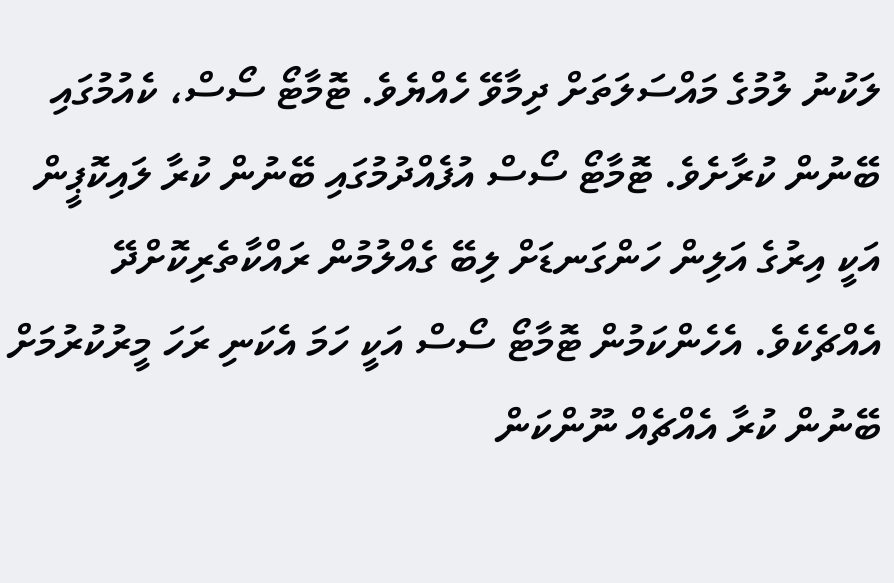ލަކުނު ލުމުގެ މައްސަލަތަށް ދިމާވޭ ހެއްޔެވެ. ޓޮމާޓޯ ސޯސް، ކެއުމުގައި ބޭނުން ކުރާށެވެ. ޓޮމާޓޯ ސޯސް އުފެއްދުމުގައި ބޭނުން ކުރާ ލައިކޮޕީން އަކީ އިރުގެ އަލިން ހަންގަނޑަށް ލިބޭ ގެއްލުމުން ރައްކާތެރިކޮށްދޭ އެއްޗެކެވެ. އެހެންކަމުން ޓޮމާޓޯ ސޯސް އަކީ ހަމަ އެކަނި ރަހަ މީރުކުރުމަށް ބޭނުން ކުރާ އެއްޗެއް ނޫންކަން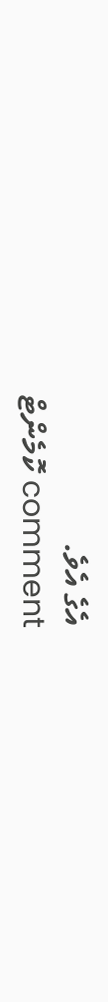އެގެ އެވެ.
comment ކޮމެންޓް